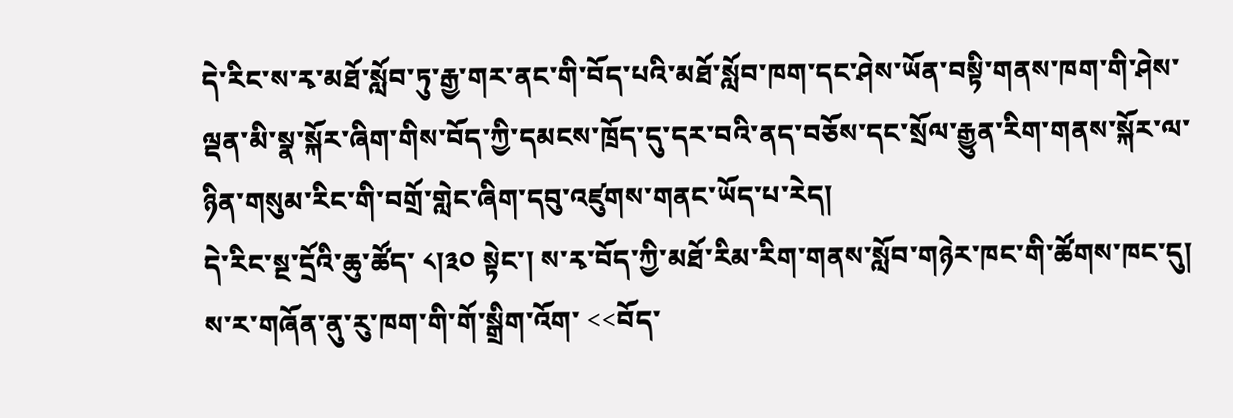དེ་རིང་ས་རྭ་མཐོ་སློབ་ཏུ་རྒྱ་གར་ནང་གི་བོད་པའི་མཐོ་སློབ་ཁག་དང་ཤེས་ཡོན་བསྟི་གནས་ཁག་གི་ཤེས་ལྡན་མི་སྣ་སྐོར་ཞིག་གིས་བོད་ཀྱི་དམངས་ཁྲོད་དུ་དར་བའི་ནད་བཅོས་དང་སྲོལ་རྒྱུན་རིག་གནས་སྐོར་ལ་ཉིན་གསུམ་རིང་གི་བགྲོ་གླེང་ཞིག་དབུ་འཛུགས་གནང་ཡོད་པ་རེད།
དེ་རིང་སྔ་དྲོའི་ཆུ་ཚོད་ ༨།༣༠ སྟེང་། ས་རྭ་བོད་ཀྱི་མཐོ་རིམ་རིག་གནས་སློབ་གཉེར་ཁང་གི་ཚོགས་ཁང་དུ། ས་ར་གཞོན་ནུ་རུ་ཁག་གི་གོ་སྒྲིག་འོག་ <<བོད་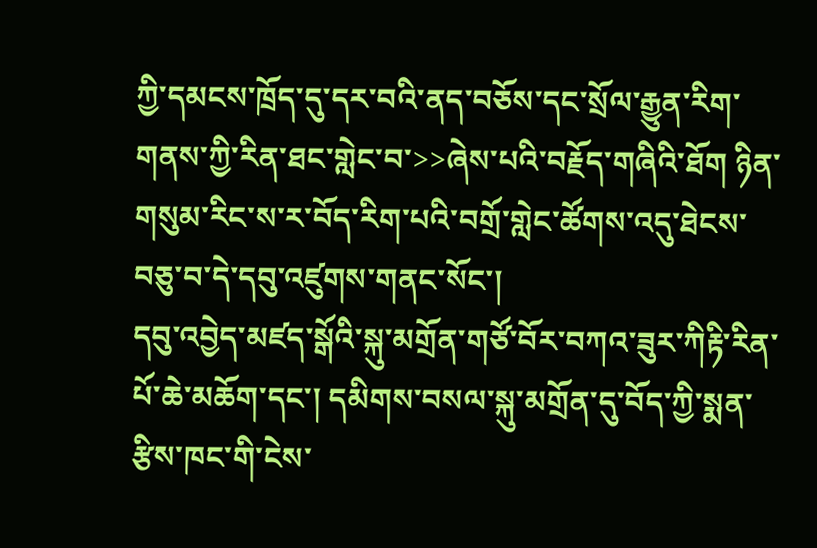ཀྱི་དམངས་ཁྲོད་དུ་དར་བའི་ནད་བཅོས་དང་སྲོལ་རྒྱུན་རིག་གནས་ཀྱི་རིན་ཐང་གླེང་བ་>>ཞེས་པའི་བརྗོད་གཞིའི་ཐོག ཉིན་གསུམ་རིང་ས་ར་བོད་རིག་པའི་བགྲོ་གླེང་ཚོགས་འདུ་ཐེངས་བཅུ་བ་དེ་དབུ་འཛུགས་གནང་སོང་།
དབུ་འབྱེད་མཛད་སྒོའི་སྐུ་མགྲོན་གཙོ་བོར་བཀའ་ཟུར་ཀིརྟི་རིན་པོ་ཆེ་མཆོག་དང་། དམིགས་བསལ་སྐུ་མགྲོན་དུ་བོད་ཀྱི་སྨན་རྩིས་ཁང་གི་ངེས་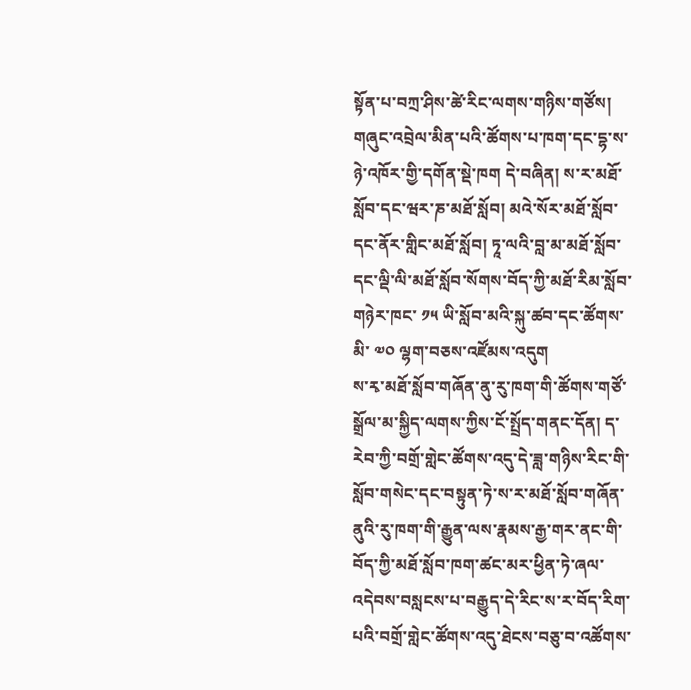སྟོན་པ་བཀྲ་ཤིས་ཚེ་རིང་ལགས་གཉིས་གཙོས། གཞུང་འབྲེལ་མིན་པའི་ཚོགས་པ་ཁག་དང་དྷ་ས་ཉེ་འཁོར་གྱི་དགོན་སྡེ་ཁག དེ་བཞིན། ས་ར་མཐོ་སློབ་དང་ཝར་ཎ་མཐོ་སློབ། མའེ་སོར་མཐོ་སློབ་དང་ནོར་གླིང་མཐོ་སློབ། ཏཱ་ལའི་བླ་མ་མཐོ་སློབ་དང་ལྡི་ལི་མཐོ་སློབ་སོགས་བོད་ཀྱི་མཐོ་རིམ་སློབ་གཉེར་ཁང་ ༡༥ ཡི་སློབ་མའི་སྐུ་ཚབ་དང་ཚོགས་མི་ ༧༠ ལྷག་བཅས་འཛོམས་འདུག
ས་རྭ་མཐོ་སློབ་གཞོན་ནུ་རུ་ཁག་གི་ཚོགས་གཙོ་སྒྲོལ་མ་སྐྱིད་ལགས་ཀྱིས་ངོ་སྤྲོད་གནང་དོན། ད་རེབ་ཀྱི་བགྲོ་གླེང་ཚོགས་འདུ་དེ་ཟླ་གཉིས་རིང་གི་སློབ་གསེང་དང་བསྟུན་ཏེ་ས་ར་མཐོ་སློབ་གཞོན་ནུའི་རུ་ཁག་གི་རྒྱུན་ལས་རྣམས་རྒྱ་གར་ནང་གི་བོད་ཀྱི་མཐོ་སློབ་ཁག་ཚང་མར་ཕྱིན་ཏེ་ཞལ་འདེབས་བསླངས་པ་བརྒྱུད་དེ་རིང་ས་ར་བོད་རིག་པའི་བགྲོ་གླེང་ཚོགས་འདུ་ཐེངས་བཅུ་བ་འཚོགས་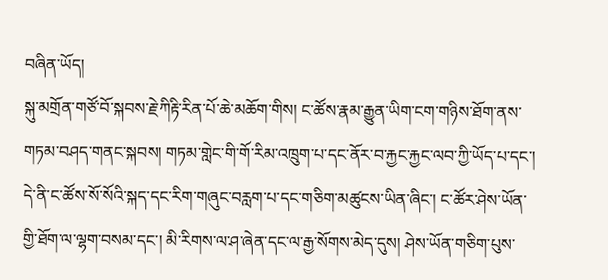བཞིན་ཡོད།
སྐུ་མགྲོན་གཙོ་བོ་སྐབས་རྗེ་ཀིརྟི་རིན་པོ་ཆེ་མཆོག་གིས། ང་ཚོས་རྣམ་རྒྱུན་ཡིག་ངག་གཉིས་ཐོག་ནས་གཏམ་བཤད་གནང་སྐབས། གཏམ་གླེང་གི་གོ་རིམ་འཁྲུག་པ་དང་ནོར་བ་རྐྱང་རྐྱང་ལབ་ཀྱི་ཡོད་པ་དང་། དེ་ནི་ང་ཚོས་སོ་སོའི་སྐད་དང་རིག་གཞུང་བརླག་པ་དང་གཅིག་མཚུངས་ཡིན་ཞིང་། ང་ཚོར་ཤེས་ཡོན་གྱི་ཐོག་ལ་ལྷག་བསམ་དང་། མི་རིགས་ལ་ཤ་ཞེན་དང་ལ་རྒྱ་སོགས་མེད་དུས། ཤེས་ཡོན་གཅིག་པུས་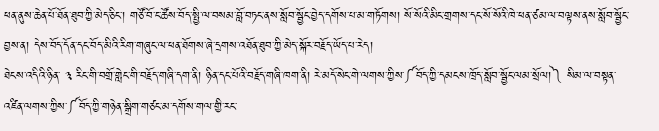ཕན་ནུས་ཆེན་པོ་ཐོན་ཐུབ་ཀྱི་མེད་ཅིང་། གཙོ་བོ་ང་ཚོས་བོད་སྤྱི་ལ་བསམ་བློ་བཏང་ནས་སློབ་སྦྱོང་བྱེད་དགོས་པ་མ་གཏོགས། སོ་སོའི་མིང་གྲགས་དང་སོ་སོའི་ཁེ་ཕན་ཙམ་ལ་བལྟས་ནས་སློབ་སྦྱོང་བྱས་ན། དེས་བོད་དོན་དང་བོད་མིའི་རིག་གཞུང་ལ་ཕན་ཐོགས་ཞེ་དྲགས་འཐོན་ཐུབ་ཀྱི་མེད་སྐོར་བརྗོད་ཡོད་པ་རེད།
ཐེངས་འདིའི་ཉིན་ ༣ རིང་གི་བགྲོ་གླེང་གི་བརྗོད་གཞི་དག་ནི། ཉིན་དང་པོའི་བརྗོད་གཞི་ཁག་ནི། རེ་མདོ་སེང་གེ་ལགས་ཀྱིས་༼བོད་ཀྱི་དམངས་ཁྲོད་སློབ་སྦྱོང་ལམ་སྲོལ།༽ སིམ་ལ་བསྟན་འཛིན་ལགས་ཀྱིས་༼བོད་ཀྱི་གཉེན་སྒྲིག་གཙང་མ་དགོས་གལ་གྱི་རང་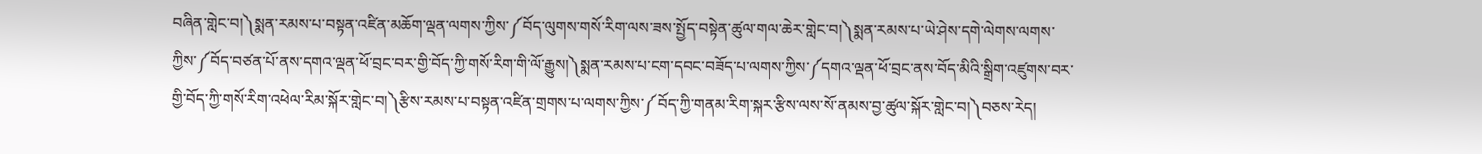བཞིན་གླེང་བ།༽སྨན་རམས་པ་བསྟན་འཛིན་མཆོག་ལྡན་ལགས་ཀྱིས་༼བོད་ལུགས་གསོ་རིག་ལས་ཟས་སྤྱོད་བསྟེན་ཚུལ་གལ་ཆེར་གླེང་བ།༽སྨན་རམས་པ་ཡེ་ཤེས་དགེ་ལེགས་ལགས་ཀྱིས་༼བོད་བཙན་པོ་ནས་དགའ་ལྡན་ཕོ་བྲང་བར་གྱི་བོད་ཀྱི་གསོ་རིག་གི་ལོ་རྒྱུས།༽སྨན་རམས་པ་ངག་དབང་བཟོད་པ་ལགས་ཀྱིས་༼དགའ་ལྡན་ཕོ་བྲང་ནས་བོད་མིའི་སྒྲིག་འཛུགས་བར་གྱི་བོད་ཀྱི་གསོ་རིག་འཕེལ་རིམ་སྐོར་གླེང་བ།༽རྩིས་རམས་པ་བསྟན་འཛིན་གྲགས་པ་ལགས་ཀྱིས་༼བོད་ཀྱི་གནམ་རིག་སྐར་རྩིས་ལས་སོ་ནམས་བྱ་ཚུལ་སྐོར་གླེང་བ།༽བཅས་རེད།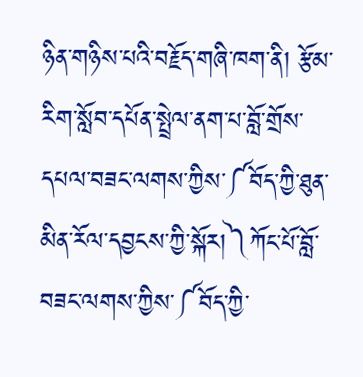ཉིན་གཉིས་པའི་བརྗོད་གཞི་ཁག་ནི། རྩོམ་རིག་སློབ་དཔོན་སྤྲེལ་ནག་པ་བློ་གྲོས་དཔལ་བཟང་ལགས་ཀྱིས་༼བོད་ཀྱི་ཐུན་མིན་རོལ་དབྱངས་ཀྱི་སྐོར།༽ཀོང་པོ་བློ་བཟང་ལགས་ཀྱིས་༼བོད་ཀྱི་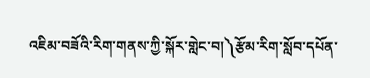འཇིམ་བཟོའི་རིག་གནས་ཀྱི་སྐོར་གླེང་བ།༽རྩོམ་རིག་སློབ་དཔོན་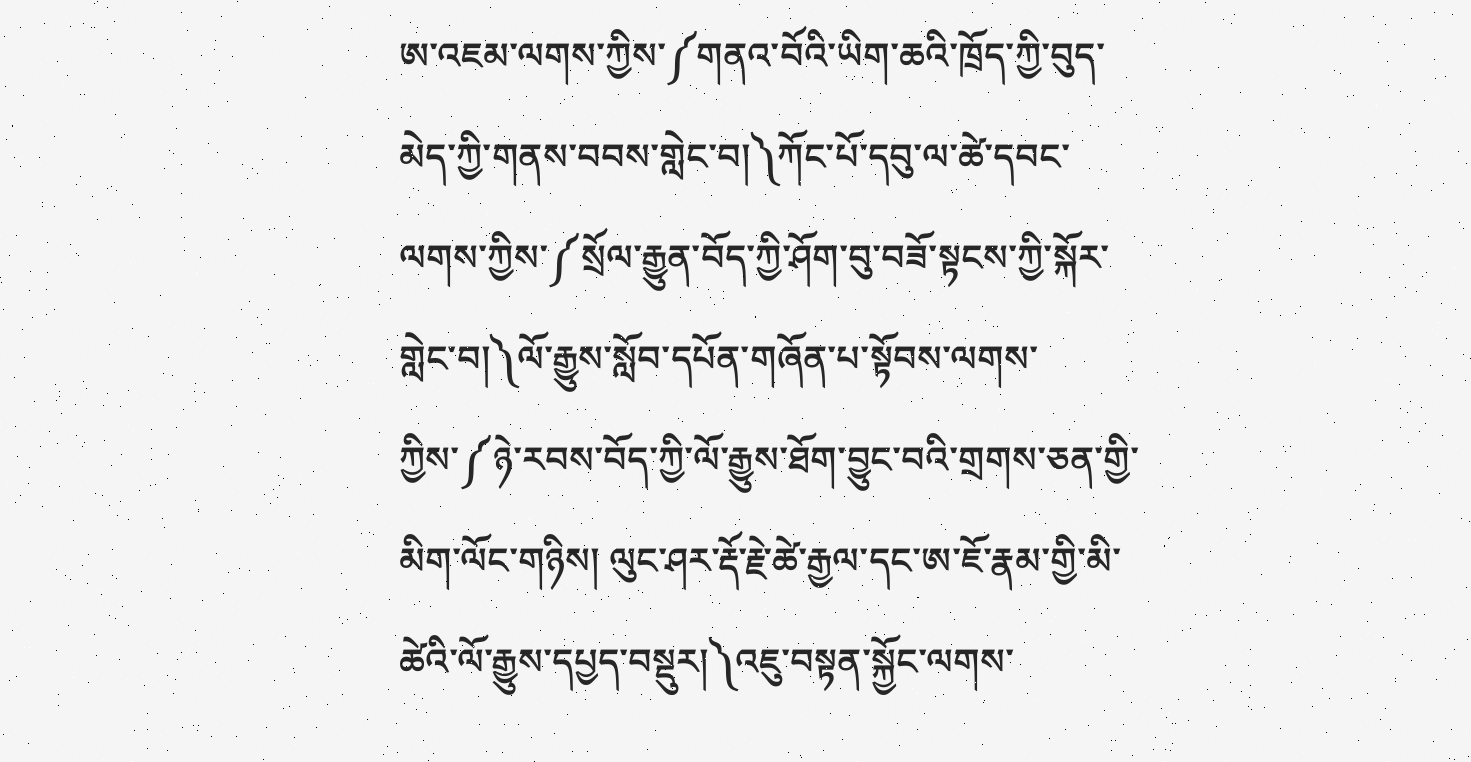ཨ་འཇམ་ལགས་ཀྱིས་༼གནའ་བོའི་ཡིག་ཆའི་ཁྲོད་ཀྱི་བུད་མེད་ཀྱི་གནས་བབས་གླེང་བ།༽ཀོང་པོ་དབུ་ལ་ཚེ་དབང་ལགས་ཀྱིས་༼སྲོལ་རྒྱུན་བོད་ཀྱི་ཤོག་བུ་བཟོ་སྟངས་ཀྱི་སྐོར་གླེང་བ།༽ལོ་རྒྱུས་སློབ་དཔོན་གཞོན་པ་སྟོབས་ལགས་ཀྱིས་༼ཉེ་རབས་བོད་ཀྱི་ལོ་རྒྱུས་ཐོག་བྱུང་བའི་གྲགས་ཅན་གྱི་མིག་ལོང་གཉིས། ལུང་ཤར་རྡོ་རྗེ་ཚེ་རྒྱལ་དང་ཨ་ཇོ་རྣམ་གྱི་མི་ཚེའི་ལོ་རྒྱུས་དཔྱད་བསྡུར།༽འཇུ་བསྟན་སྐྱོང་ལགས་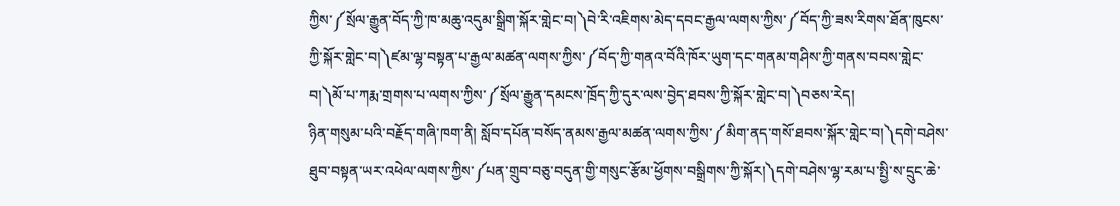ཀྱིས་༼སྲོལ་རྒྱུན་བོད་ཀྱི་ཁ་མཆུ་འདུམ་སྒྲིག་སྐོར་གླེང་བ།༽བེ་རི་འཇིགས་མེད་དབང་རྒྱལ་ལགས་ཀྱིས་༼བོད་ཀྱི་ཟས་རིགས་ཐོན་ཁུངས་ཀྱི་སྐོར་གླེང་བ།༽ཛམ་ལྷ་བསྟན་པ་རྒྱལ་མཚན་ལགས་ཀྱིས་༼བོད་ཀྱི་གནའ་བོའི་ཁོར་ཡུག་དང་གནམ་གཤིས་ཀྱི་གནས་བབས་གླེང་བ།༽མོ་པ་ཀརྨ་གྲགས་པ་ལགས་ཀྱིས་༼སྲོལ་རྒྱུན་དམངས་ཁྲོད་ཀྱི་དུར་ལས་བྱེད་ཐབས་ཀྱི་སྐོར་གླེང་བ།༽བཅས་རེད།
ཉིན་གསུམ་པའི་བརྗོད་གཞི་ཁག་ནི། སློབ་དཔོན་བསོད་ནམས་རྒྱལ་མཚན་ལགས་ཀྱིས་༼མིག་ནད་གསོ་ཐབས་སྐོར་གླེང་བ།༽དགེ་བཤེས་ཐུབ་བསྟན་ཡར་འཕེལ་ལགས་ཀྱིས་༼པན་གྲུབ་བཅུ་བདུན་གྱི་གསུང་རྩོམ་ཕྱོགས་བསྒྲིགས་ཀྱི་སྐོར།༽དགེ་བཤེས་ལྷ་རམ་པ་སྤྱི་ས་དྲུང་ཆེ་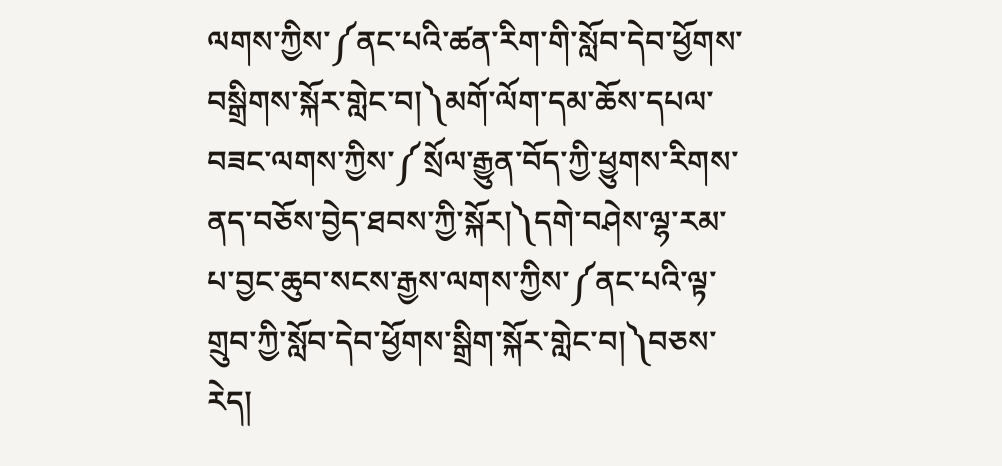ལགས་ཀྱིས་༼ནང་པའི་ཚན་རིག་གི་སློབ་དེབ་ཕྱོགས་བསྒྲིགས་སྐོར་གླེང་བ།༽མགོ་ལོག་དམ་ཆོས་དཔལ་བཟང་ལགས་ཀྱིས་༼སྲོལ་རྒྱུན་བོད་ཀྱི་ཕྱུགས་རིགས་ནད་བཅོས་བྱེད་ཐབས་ཀྱི་སྐོར།༽དགེ་བཤེས་ལྷ་རམ་པ་བྱང་ཆུབ་སངས་རྒྱས་ལགས་ཀྱིས་༼ནང་པའི་ལྟ་གྲུབ་ཀྱི་སློབ་དེབ་ཕྱོགས་སྒྲིག་སྐོར་གླེང་བ།༽བཅས་རེད།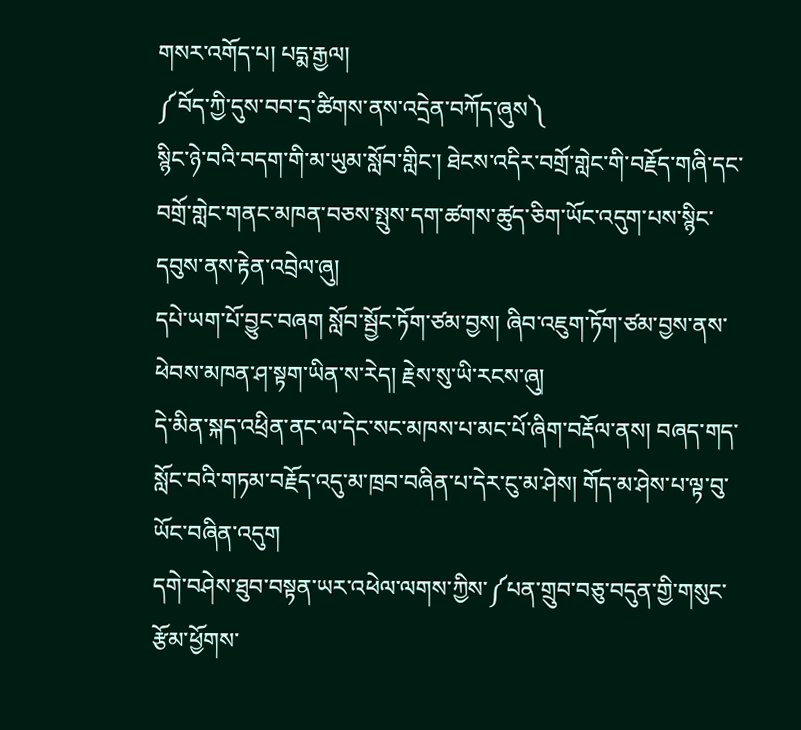གསར་འགོད་པ། པདྨ་རྒྱལ།
༼བོད་ཀྱི་དུས་བབ་དྲ་ཚིགས་ནས་འདྲེན་བཀོད་ཞུས༽
སྙིང་ཉེ་བའི་བདག་གི་མ་ཡུམ་སློབ་གླིང་། ཐེངས་འདིར་བགྲོ་གླེང་གི་བརྗོད་གཞི་དང་བགྲོ་གླེང་གནང་མཁན་བཅས་སྤུས་དག་ཚགས་ཚུད་ཅིག་ཡོང་འདུག་པས་སྙིང་དབུས་ནས་རྟེན་འབྲེལ་ཞུ།
དཔེ་ཡག་པོ་བྱུང་བཞག སློབ་སྦྱོང་ཏོག་ཙམ་བྱས། ཞིབ་འཇུག་ཏོག་ཙམ་བྱས་ནས་ཕེབས་མཁན་ཤ་སྟག་ཡིན་ས་རེད། རྗེས་སུ་ཡི་རངས་ཞུ།
དེ་མིན་སྐད་འཕྲིན་ནང་ལ་དེང་སང་མཁས་པ་མང་པོ་ཞིག་བརྡོལ་ནས། བཞད་གད་སློང་བའི་གཏམ་བརྗོད་འདུ་མ་ཁྲབ་བཞིན་པ་དེར་ངུ་མ་ཤེས། གོད་མ་ཤེས་པ་ལྟ་བུ་ཡོང་བཞིན་འདུག
དགེ་བཤེས་ཐུབ་བསྟན་ཡར་འཕེལ་ལགས་ཀྱིས་༼པན་གྲུབ་བཅུ་བདུན་གྱི་གསུང་རྩོམ་ཕྱོགས་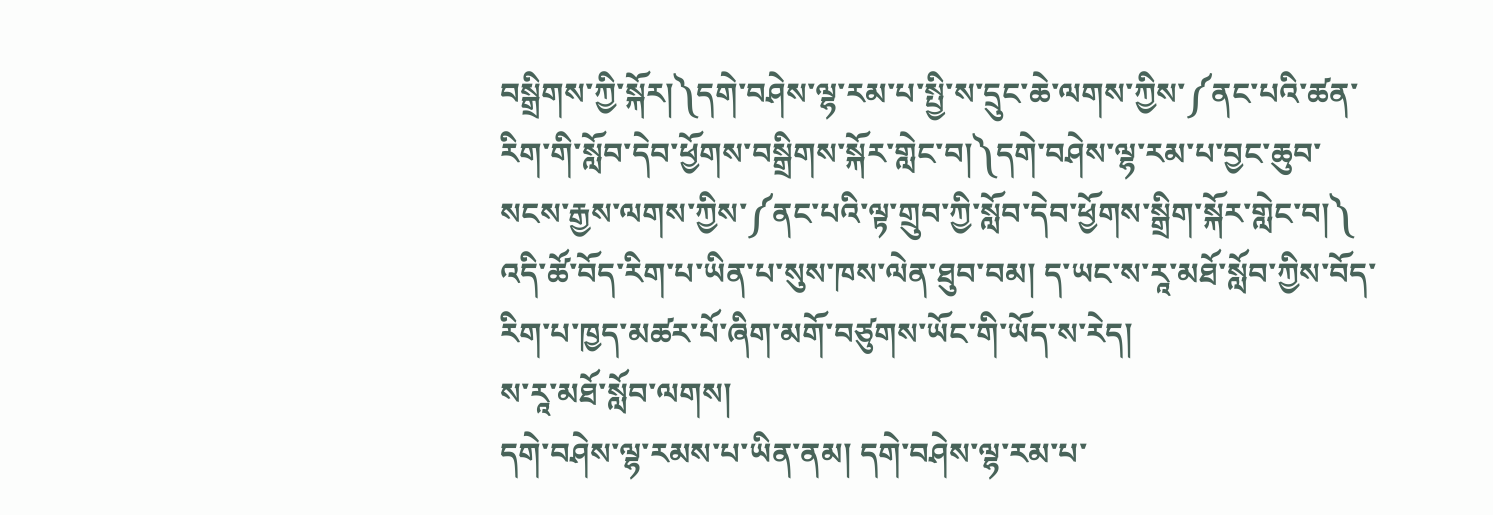བསྒྲིགས་ཀྱི་སྐོར།༽དགེ་བཤེས་ལྷ་རམ་པ་སྤྱི་ས་དྲུང་ཆེ་ལགས་ཀྱིས་༼ནང་པའི་ཚན་རིག་གི་སློབ་དེབ་ཕྱོགས་བསྒྲིགས་སྐོར་གླེང་བ།༽དགེ་བཤེས་ལྷ་རམ་པ་བྱང་ཆུབ་སངས་རྒྱས་ལགས་ཀྱིས་༼ནང་པའི་ལྟ་གྲུབ་ཀྱི་སློབ་དེབ་ཕྱོགས་སྒྲིག་སྐོར་གླེང་བ།༽
འདི་ཚོ་བོད་རིག་པ་ཡིན་པ་སུས་ཁས་ལེན་ཐུབ་བམ། ད་ཡང་ས་རཱ་མཐོ་སློབ་ཀྱིས་བོད་རིག་པ་ཁྱད་མཚར་པོ་ཞིག་མགོ་བཙུགས་ཡོང་གི་ཡོད་ས་རེད།
ས་རཱ་མཐོ་སློབ་ལགས།
དགེ་བཤེས་ལྷ་རམས་པ་ཡིན་ནམ། དགེ་བཤེས་ལྷ་རམ་པ་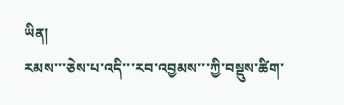ཡིན།
རམས་་་ཅེས་པ་འདི་་་རབ་འབྱམས་་་ཀྱི་བསྡུས་ཚིག་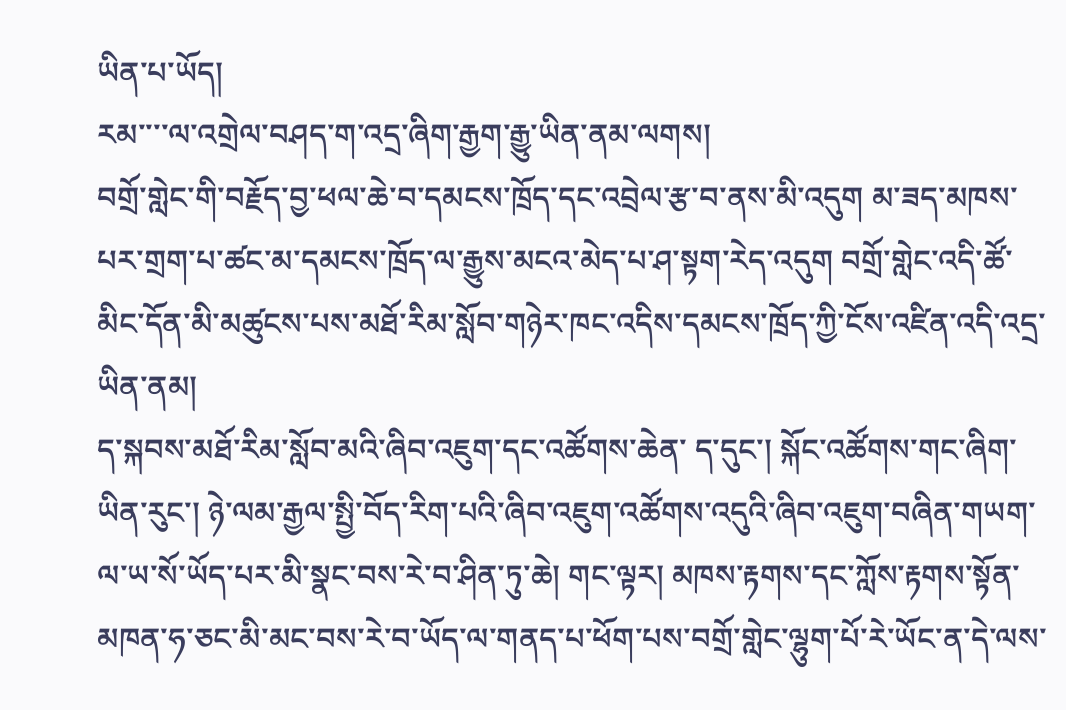ཡིན་པ་ཡོད།
རམ་་་་ལ་འགྲེལ་བཤད་ག་འདྲ་ཞིག་རྒྱག་རྒྱུ་ཡིན་ནམ་ལགས།
བགྲོ་གླེང་གི་བརྗོད་བྱ་ཕལ་ཆེ་བ་དམངས་ཁྲོད་དང་འབྲེལ་རྩ་བ་ནས་མི་འདུག མ་ཟད་མཁས་པར་གྲག་པ་ཚང་མ་དམངས་ཁྲོད་ལ་རྒྱུས་མངའ་མེད་པ་ཤ་སྟག་རེད་འདུག བགྲོ་གླེང་འདི་ཚོ་མིང་དོན་མི་མཚུངས་པས་མཐོ་རིམ་སློབ་གཉེར་ཁང་འདིས་དམངས་ཁྲོད་ཀྱི་ངོས་འཛིན་འདི་འདྲ་ཡིན་ནམ།
ད་སྐབས་མཐོ་རིམ་སློབ་མའི་ཞིབ་འཇུག་དང་འཚོགས་ཆེན་ ད་དུང་། སྐོང་འཚོགས་གང་ཞིག་ཡིན་རུང་། ཉེ་ལམ་རྒྱལ་སྤྱི་བོད་རིག་པའི་ཞིབ་འཇུག་འཚོགས་འདུའི་ཞིབ་འཇུག་བཞིན་གཡག་ལ་ཡ་སོ་ཡོད་པར་མི་སྣང་བས་རེ་བ་ཤིན་ཏུ་ཆེ། གང་ལྟར། མཁས་རྟགས་དང་ཀློས་རྟགས་སྟོན་མཁན་ཧ་ཅང་མི་མང་བས་རེ་བ་ཡོད་ལ་གནད་པ་ཕོག་པས་བགྲོ་གླེང་ལྷུག་པོ་རེ་ཡོང་ན་དེ་ལས་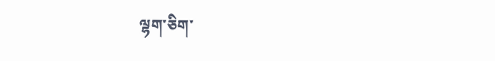ལྷག་ཅིག་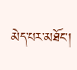མེད་པར་མཐོང་།